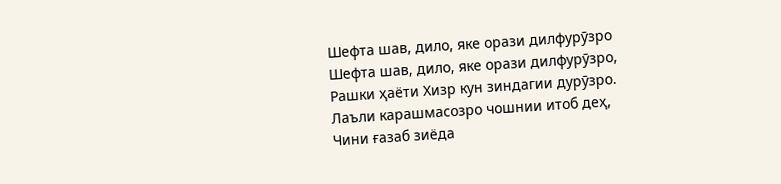Шефта шав, дило, яке орази дилфурӯзро
Шефта шав, дило, яке орази дилфурӯзро,
Рашки ҳаёти Хизр кун зиндагии дурӯзро.
Лаъли карашмасозро чошнии итоб деҳ,
Чини ғазаб зиёда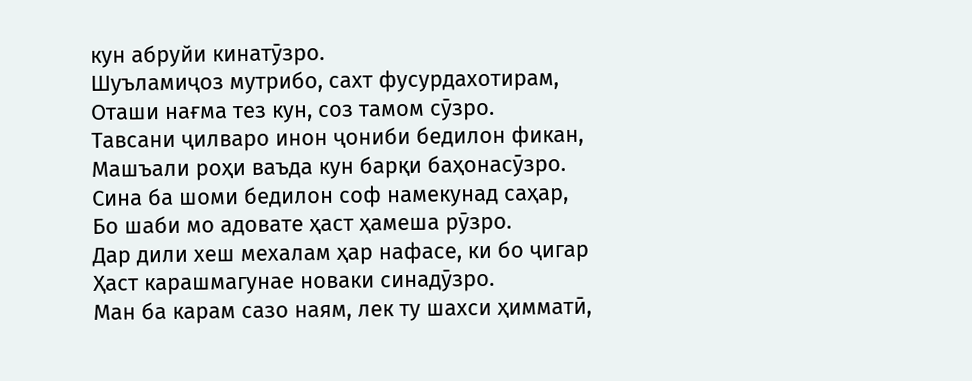кун абруйи кинатӯзро.
Шуъламиҷоз мутрибо, сахт фусурдахотирам,
Оташи нағма тез кун, соз тамом сӯзро.
Тавсани ҷилваро инон ҷониби бедилон фикан,
Машъали роҳи ваъда кун барқи баҳонасӯзро.
Сина ба шоми бедилон соф намекунад саҳар,
Бо шаби мо адовате ҳаст ҳамеша рӯзро.
Дар дили хеш мехалам ҳар нафасе, ки бо ҷигар
Ҳаст карашмагунае новаки синадӯзро.
Ман ба карам сазо наям, лек ту шахси ҳимматӣ,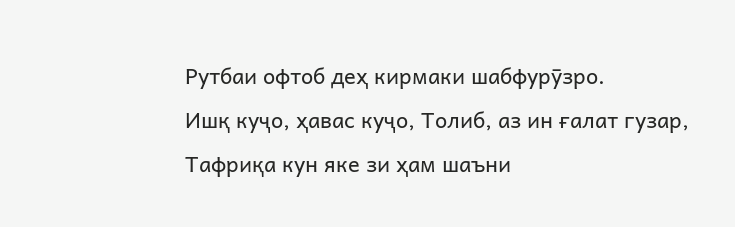Рутбаи офтоб деҳ кирмаки шабфурӯзро.
Ишқ куҷо, ҳавас куҷо, Толиб, аз ин ғалат гузар,
Тафриқа кун яке зи ҳам шаъни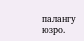палангу юзро.